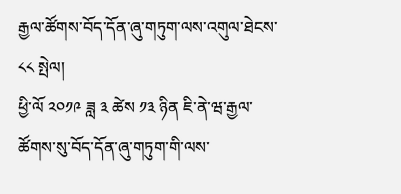རྒྱལ་ཚོགས་བོད་དོན་ཞུ་གཏུག་ལས་འགུལ་ཐེངས་༨༨ སྤེལ།
ཕྱི་ལོ ༢༠༡༩ ཟླ ༣ ཚེས ༡༣ ཉིན ཇི་ནེ་ཝ་རྒྱལ་ཚོགས་སུ་བོད་དོན་ཞུ་གཏུག་གི་ལས་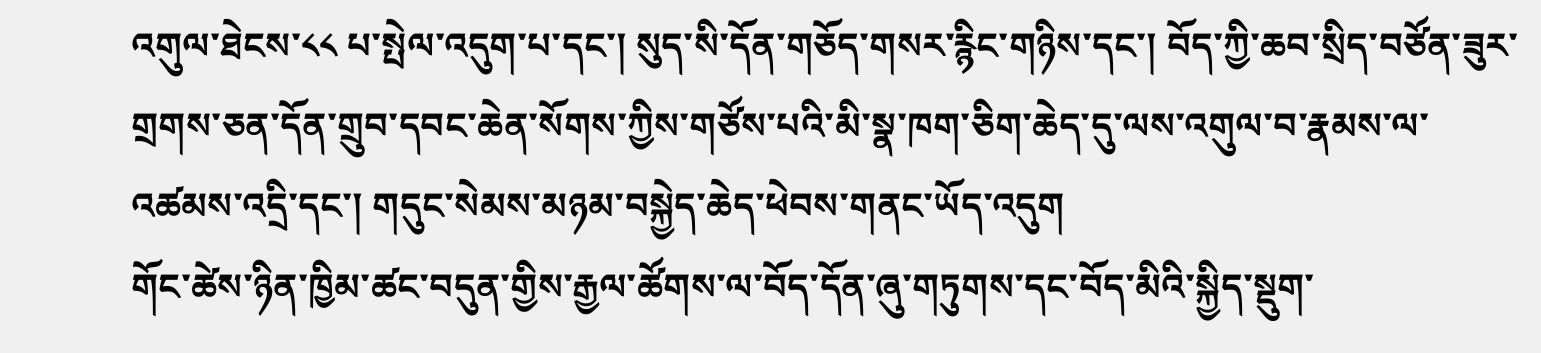འགུལ་ཐེངས་༨༨ པ་སྤེལ་འདུག་པ་དང་། སུད་སི་དོན་གཅོད་གསར་རྙིང་གཉིས་དང་། བོད་ཀྱི་ཆབ་སྲིད་བཙོན་ཟུར་གྲགས་ཅན་དོན་གྲུབ་དབང་ཆེན་སོགས་ཀྱིས་གཙོས་པའི་མི་སྣ་ཁག་ཅིག་ཆེད་དུ་ལས་འགུལ་བ་རྣམས་ལ་འཚམས་འདྲི་དང་། གདུང་སེམས་མཉམ་བསྐྱེད་ཆེད་ཕེབས་གནང་ཡོད་འདུག
གོང་ཚེས་ཉིན་ཁྱིམ་ཚང་བདུན་གྱིས་རྒྱལ་ཚོགས་ལ་བོད་དོན་ཞུ་གཏུགས་དང་བོད་མིའི་སྐྱིད་སྡུག་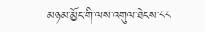མཉམ་མྱོང་གི་ལས་འགུལ་ཐེངས་༨༨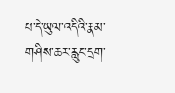པ་དེ་ཡུལ་འདིའི་རྣམ་གཤིས་ཆར་རླུང་དྲག་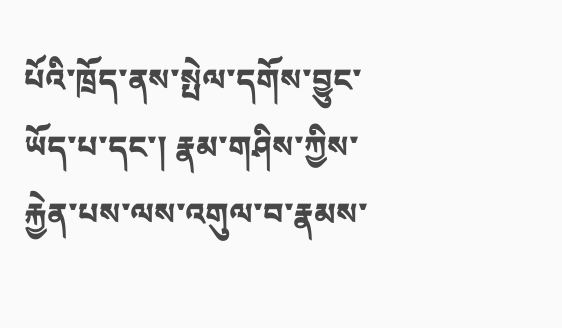པོའི་ཁྲོད་ནས་སྤེལ་དགོས་བྱུང་ཡོད་པ་དང་། རྣམ་གཤིས་ཀྱིས་རྐྱེན་པས་ལས་འགུལ་བ་རྣམས་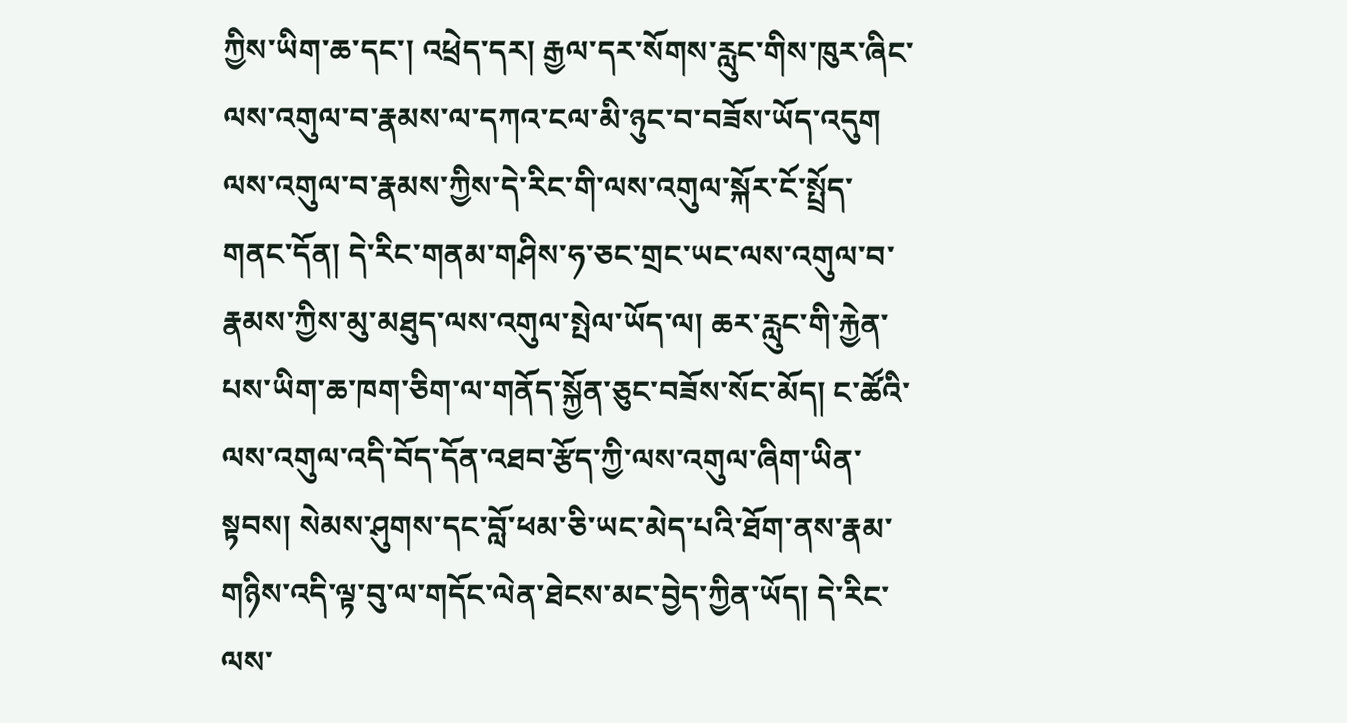ཀྱིས་ཡིག་ཆ་དང་། འཕྲེད་དར། རྒྱལ་དར་སོགས་རླུང་གིས་ཁུར་ཞིང་ལས་འགུལ་བ་རྣམས་ལ་དཀའ་ངལ་མི་ཉུང་བ་བཟོས་ཡོད་འདུག
ལས་འགུལ་བ་རྣམས་ཀྱིས་དེ་རིང་གི་ལས་འགུལ་སྐོར་ངོ་སྤྲོད་གནང་དོན། དེ་རིང་གནམ་གཤིས་ཧ་ཅང་གྲང་ཡང་ལས་འགུལ་བ་རྣམས་ཀྱིས་མུ་མཐུད་ལས་འགུལ་སྤེལ་ཡོད་ལ། ཆར་རླུང་གི་རྐྱེན་པས་ཡིག་ཆ་ཁག་ཅིག་ལ་གནོད་སྐྱོན་ཅུང་བཟོས་སོང་མོད། ང་ཚོའི་ལས་འགུལ་འདི་བོད་དོན་འཐབ་རྩོད་ཀྱི་ལས་འགུལ་ཞིག་ཡིན་སྟབས། སེམས་ཤུགས་དང་བློ་ཕམ་ཅི་ཡང་མེད་པའི་ཐོག་ནས་རྣམ་གཉིས་འདི་ལྟ་བུ་ལ་གདོང་ལེན་ཐེངས་མང་བྱེད་ཀྱིན་ཡོད། དེ་རིང་ལས་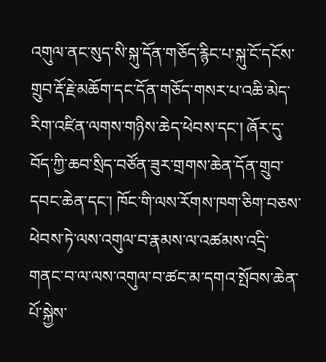འགུལ་ནང་སུད་སི་སྐུ་དོན་གཅོད་རྙིང་པ་སྐུ་ངོ་དངོས་གྲུབ་རྡོ་རྗེ་མཆོག་དང་དོན་གཅོད་གསར་པ་འཆི་མེད་རིག་འཛིན་ལགས་གཉིས་ཆེད་ཕེབས་དང་། ཞོར་དུ་བོད་ཀྱི་ཆབ་སྲིད་བཙོན་ཟུར་གྲགས་ཆེན་དོན་གྲུབ་དབང་ཆེན་དང་། ཁོང་གི་ལས་རོགས་ཁག་ཅིག་བཅས་ཕེབས་ཏེ་ལས་འགུལ་བ་རྣམས་ལ་འཚམས་འདྲི་གནང་བ་ལ་ལས་འགུལ་བ་ཚང་མ་དགའ་སྤོབས་ཆེན་པོ་སྐྱེས་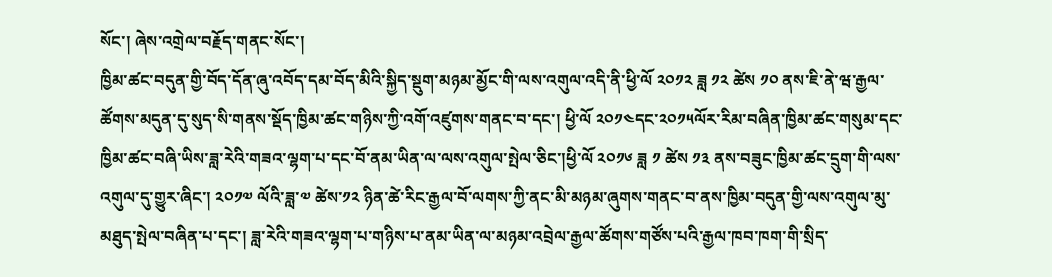སོང་། ཞེས་འགྲེལ་བརྗོད་གནང་སོང་།
ཁྱིམ་ཚང་བདུན་གྱི་བོད་དོན་ཞུ་འབོད་དམ་བོད་མིའི་སྐྱིད་སྡུག་མཉམ་མྱོང་གི་ལས་འགུལ་འདི་ནི་ཕྱི་ལོ ༢༠༡༢ ཟླ ༡༢ ཚེས ༡༠ ནས་ཇི་ནེ་ཝ་རྒྱལ་ཚོགས་མདུན་དུ་སུད་སི་གནས་སྡོད་ཁྱིམ་ཚང་གཉིས་ཀྱི་འགོ་འཛུགས་གནང་བ་དང་། ཕྱི་ལོ ༢༠༡༤དང་༢༠༡༥ལོར་རིམ་བཞིན་ཁྱིམ་ཚང་གསུམ་དང་ཁྱིམ་ཚང་བཞི་ཡིས་ཟླ་རེའི་གཟའ་ལྷག་པ་དང་བོ་ནམ་ཡིན་ལ་ལས་འགུལ་སྤེལ་ཅིང་།ཕྱི་ལོ ༢༠༡༦ ཟླ ༡ ཚེས ༡༣ ནས་བཟུང་ཁྱིམ་ཚང་དྲུག་གི་ལས་འགུལ་དུ་གྱུར་ཞིང་། ༢༠༡༧ ལོའི་ཟླ་༧ ཚེས་༡༢ ཉིན་ཚེ་རིང་རྒྱལ་བོ་ལགས་ཀྱི་ནང་མི་མཉམ་ཞུགས་གནང་བ་ནས་ཁྱིམ་བདུན་གྱི་ལས་འགུལ་མུ་མཐུད་སྤེལ་བཞིན་པ་དང་། ཟླ་རེའི་གཟའ་ལྷག་པ་གཉིས་པ་ནམ་ཡིན་ལ་མཉམ་འབྲེལ་རྒྱལ་ཚོགས་གཙོས་པའི་རྒྱལ་ཁབ་ཁག་གི་སྲིད་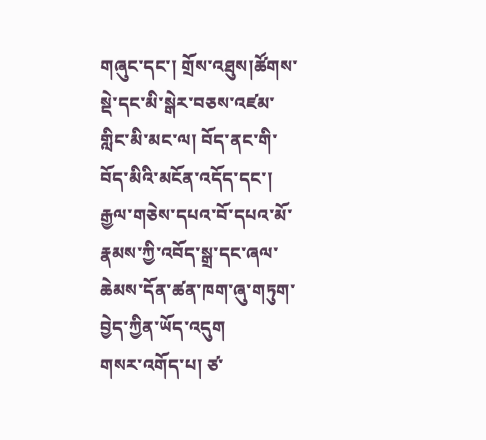གཞུང་དང་། གྲོས་འཐུས།ཚོགས་སྡེ་དང་མི་སྒེར་བཅས་འཛམ་གླིང་མི་མང་ལ། བོད་ནང་གི་བོད་མིའི་མངོན་འདོད་དང་། རྒྱལ་གཅེས་དཔའ་བོ་དཔའ་མོ་རྣམས་ཀྱི་འབོད་སྒྲ་དང་ཞལ་ཆེམས་དོན་ཚན་ཁག་ཞུ་གཏུག་བྱེད་ཀྱིན་ཡོད་འདུག
གསར་འགོད་པ། ཙ་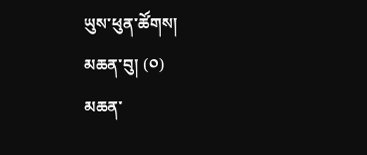ཡུས་ཕུན་ཚོགས།
མཆན་བུ། (༠)
མཆན་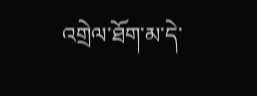འགྲེལ་ཐོག་མ་དེ་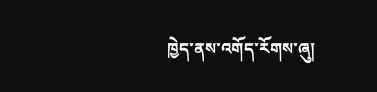ཁྱེད་ནས་འགོད་རོགས་ཞུ།